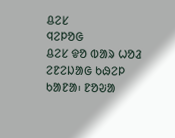ᱪᱮᱥ
ᱧᱮᱞᱚᱜ
ᱪᱮᱥ ᱫᱚ ᱵᱟᱨ ᱦᱚᱲ ᱮᱱᱮᱡᱟᱜ ᱠᱷᱮᱞ ᱠᱟᱱᱟ᱾ ᱱᱚᱶᱟ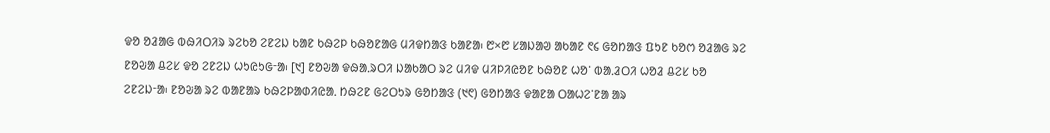ᱫᱚ ᱚᱲᱟᱜ ᱵᱷᱤᱛᱤᱨ ᱨᱮᱠᱚ ᱮᱱᱮᱡ ᱠᱟᱱ ᱠᱷᱮᱞ ᱠᱷᱚᱱᱟᱜ ᱢᱤᱫᱴᱟᱝ ᱠᱟᱱᱟ᱾ ᱘×᱘ ᱥᱟᱡᱟᱣ ᱟᱠᱟᱱ ᱖᱔ ᱜᱚᱴᱟᱝ ᱯᱩᱱ ᱠᱚᱬ ᱚᱲᱟᱜ ᱨᱮ ᱱᱚᱶᱟ ᱪᱮᱥ ᱫᱚ ᱮᱱᱮᱡ ᱦᱩᱭᱩᱜᱼᱟ᱾ [᱑] ᱱᱚᱶᱟ ᱫᱷᱟᱹᱨᱛᱤ ᱡᱟᱠᱟᱛ ᱨᱮ ᱢᱤᱫ ᱢᱤᱞᱤᱭᱚᱱ ᱠᱷᱚᱱ ᱦᱚᱸ ᱵᱟᱹᱲᱛᱤ ᱦᱚᱲ ᱪᱮᱥ ᱠᱚ ᱮᱱᱮᱡᱼᱟ᱾ ᱱᱚᱶᱟ ᱨᱮ ᱵᱟᱱᱟᱨ ᱠᱷᱮᱞᱟᱰᱤᱭᱟᱹ ᱴᱷᱮᱱ ᱜᱮᱛᱩᱨ ᱜᱚᱴᱟᱝ (᱑᱖) ᱜᱚᱴᱟᱝ ᱫᱟᱱᱟ ᱛᱟᱦᱮᱸᱱᱟ ᱟᱨ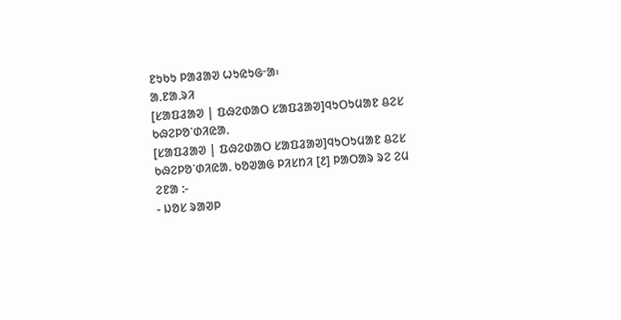ᱱᱩᱠᱩ ᱞᱟᱲᱟᱣ ᱦᱩᱭᱩᱜᱼᱟ᱾
ᱟᱹᱱᱟᱹᱨᱤ
[ᱥᱟᱯᱲᱟᱣ | ᱯᱷᱮᱰᱟᱛ ᱥᱟᱯᱲᱟᱣ]ᱧᱩᱛᱩᱢᱟᱱ ᱪᱮᱥ ᱠᱷᱮᱞᱚᱸᱰᱤᱭᱟᱹ
[ᱥᱟᱯᱲᱟᱣ | ᱯᱷᱮᱰᱟᱛ ᱥᱟᱯᱲᱟᱣ]ᱧᱩᱛᱩᱢᱟᱱ ᱪᱮᱥ ᱠᱷᱮᱞᱚᱸᱰᱤᱭᱟᱹ ᱠᱚᱣᱟᱜ ᱞᱤᱥᱴᱤ [᱒] ᱞᱟᱛᱟᱨ ᱨᱮ ᱮᱢ ᱮᱱᱟ :-
- ᱡᱚᱥ ᱨᱟᱣᱞ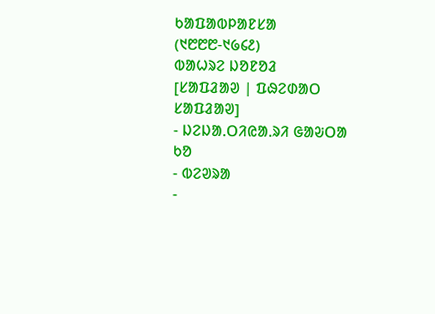ᱠᱟᱯᱟᱵᱞᱟᱱᱥᱟ (᱑᱘᱘᱘-᱑᱙᱔᱒)
ᱵᱟᱦᱨᱮ ᱡᱚᱱᱚᱲ
[ᱥᱟᱯᱲᱟᱣ | ᱯᱷᱮᱰᱟᱛ ᱥᱟᱯᱲᱟᱣ]
- ᱡᱮᱡᱟᱹᱛᱤᱭᱟᱹᱨᱤ ᱜᱟᱶᱛᱟ ᱠᱚ
- ᱵᱮᱣᱨᱟ
-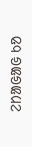ᱮᱴᱟᱜᱟᱜ ᱠᱚ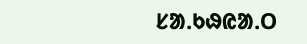ᱥᱟᱹᱠᱷᱭᱟᱹᱛ